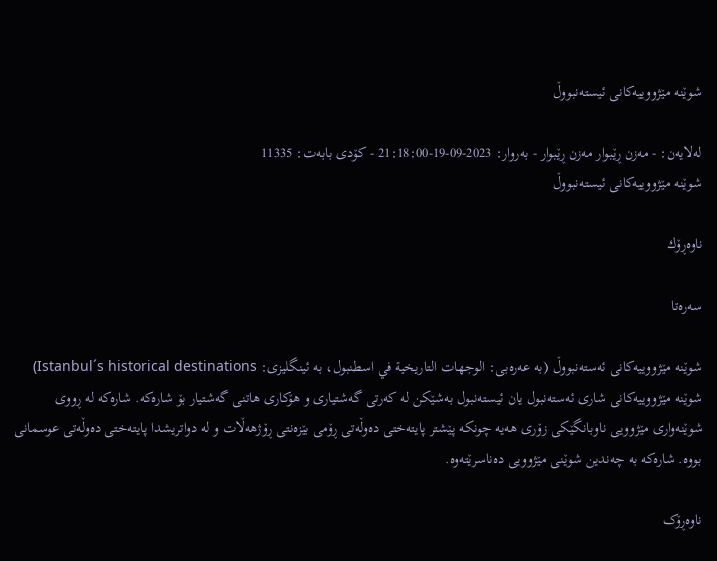شوێنە مێژووییەکانی ئیستەنبووڵ

له‌لایه‌ن: - مەزن ڕێبوار مەزن ڕێبوار - به‌روار: 2023-09-19-21:18:00 - کۆدی بابەت: 11335
شوێنە مێژووییەکانی ئیستەنبووڵ

ناوه‌ڕۆك

سەرەتا

شوێنە مێژووییەکانی ئەستەنبووڵ (بە عەرەبی: الوجهات التاريخية في اسطنبول، بە ئینگلیزی: Istanbul´s historical destinations) شوێنە مێژووییەکانی شاری ئەستەنبول یان ئیستەنبول بەشێکن لە کەرتی گەشتیاری و هۆکاری هاتنی گەشتیار بۆ شارەکە. شارەکە لە ڕووی شوێنەواری مێژوویی ناوبانگێکی زۆری هەیە چونکە پێشتر پایتەختی دەوڵەتی ڕۆمی بێزەنتی ڕۆژهەڵات و لە دواتریشدا پایتەختی دەوڵەتی عوسمانی بووە. شارەکە بە چەندین شوێنی مێژوویی دەناسرێتەوە.

ناوەڕۆک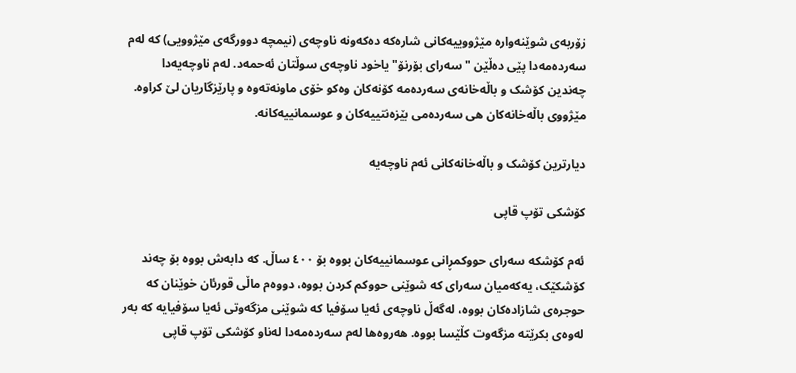زۆربەی شوێنەوارە مێژووییەکانی شارەکە دەکەونە ناوچەی (نیمچە دوورگەی مێژوویی) کە لەم سەردەمەدا پێی دەڵێن "سەرای بۆرنۆ" یاخود ناوچەی سوڵتان ئەحمەد. لەم ناوچەیەدا چەندین کۆشک و باڵەخانەی سەردەمە کۆنەکان وەکو خۆی ماونەتەوە و پارێزگاریان لێ کراوە. مێژووی باڵەخانەکان هی سەردەمی بێزەنتییەکان و عوسمانییەکانە.

دیارترین کۆشک و باڵەخانەکانی ئەم ناوچەیە

کۆشکی تۆپ قاپی

ئەم کۆشکە سەرای حووکمڕانی عوسمانییەکان بووە بۆ ٤٠٠ ساڵ. کە دابەش بووە بۆ چەند کۆشکێک، یەکەمیان سەرای کە شوێنی حووکم کردن بووە، دووەم ماڵی قورئان خوێنان کە حوجرەی شازادەکان بووە، لەگەڵ ناوچەی ئەیا سۆفیا کە شوێنی مزگەوتی ئەیا سۆفیایە کە بەر لەوەی بکرێتە مزگەوت کڵێسا بووە. هەروەها لەم سەردەمەدا لەناو کۆشکی تۆپ قاپی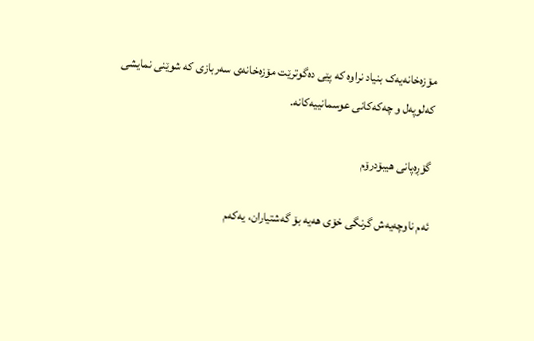مۆزەخانەیەک بنیاد نراوە کە پێی دەگوترێت مۆزەخانەی سەربازی کە شوێنی نمایشی کەلوپەل و چەکەکانی عوسمانییەکانە.

گۆڕەپانی هیبۆدرۆم

ئەم ناوچەیەش گرنگی خۆی هەیە بۆ گەشتیاران، یەکەم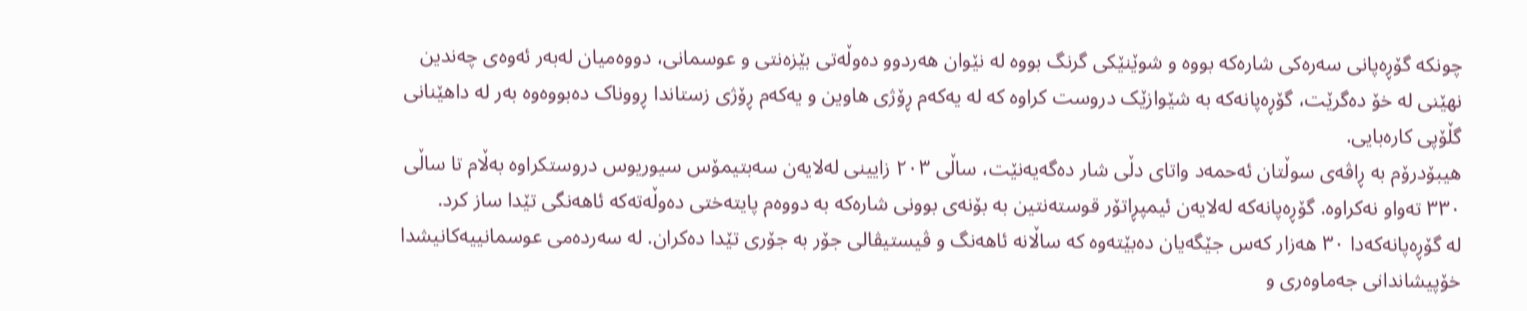چونکە گۆڕەپانی سەرەکی شارەکە بووە و شوێنێکی گرنگ بووە لە نێوان هەردوو دەوڵەتی بێزەنتی و عوسمانی، دووەمیان لەبەر ئەوەی چەندین نهێنی لە خۆ دەگرێت، گۆڕەپانەکە بە شێوازێک دروست کراوه کە لە یەکەم ڕۆژی هاوین و یەکەم ڕۆژی زستاندا ڕووناک دەبووەوە بەر لە داهێنانی گڵۆپی کارەبایی.
هیبۆدرۆم بە ڕاڤەی سوڵتان ئەحمەد واتای دڵی شار دەگەیەنێت، ساڵی ٢٠٣ زایینی لەلایەن سەبتیمۆس سیوریوس دروستکراوە بەڵام تا ساڵی ٣٣٠ تەواو نەکراوە. گۆڕەپانەکە لەلایەن ئیمپڕاتۆر قوستەنتین بە بۆنەی بوونی شارەکە بە دووەم پایتەختی دەوڵەتەکە ئاهەنگی تێدا ساز کرد.
لە گۆڕەپانەکەدا ٣٠ هەزار کەس جێگەیان دەبێتەوە کە ساڵانە ئاهەنگ و ڤیستیڤالی جۆر بە جۆری تێدا دەکران. لە سەردەمی عوسمانییەکانیشدا خۆپیشاندانی جەماوەری و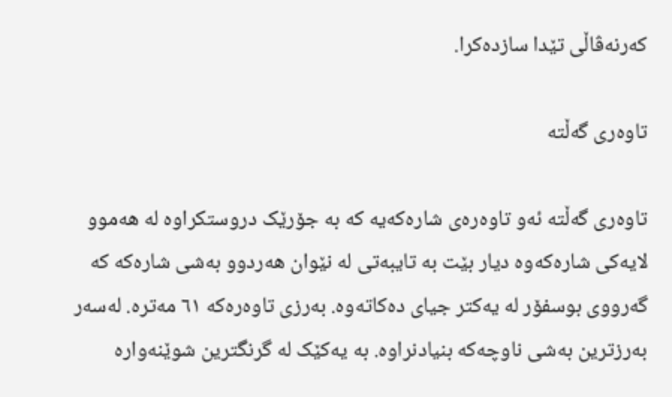کەرنەڤاڵی تێدا سازدەکرا.

تاوەری گەڵتە

تاوەری گەڵتە ئەو تاوەرەی شارەکەیە کە بە جۆرێک دروستکراوە لە هەموو لایەکی شارەکەوە دیار بێت بە تایبەتی لە نێوان هەردوو بەشی شارەکە کە گەرووی بوسفۆر لە یەکتر جیای دەکاتەوە. بەرزی تاوەرەکە ٦١ مەترە. لەسەر بەرزترین بەشی ناوچەکە بنیادنراوە. بە یەکێک لە گرنگترین شوێنەوارە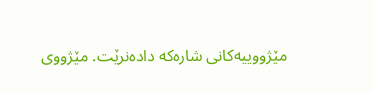مێژووییەکانی شارەکە دادەنرێت. مێژووی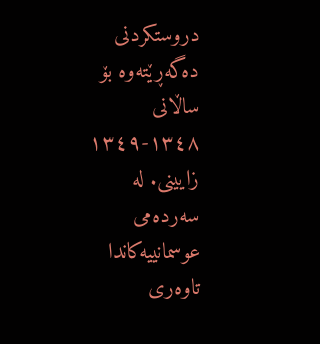دروستکردنی دەگەڕێتەوە بۆ ساڵانی ١٣٤٨-١٣٤٩ زایینی. لە سەردەمی عوسمانییەکاندا تاوەری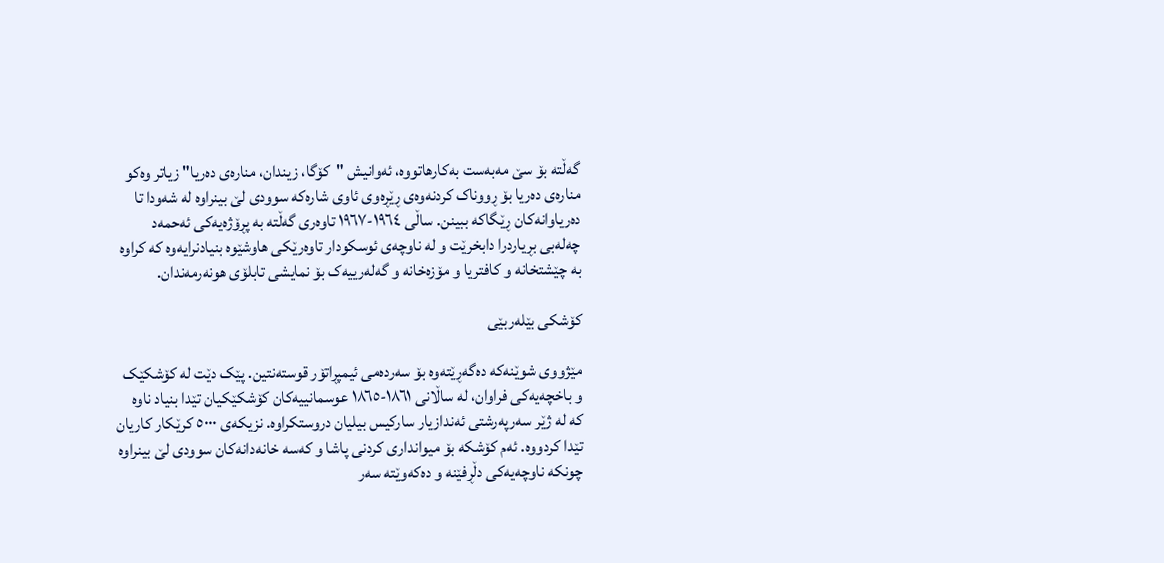گەڵتە بۆ سێ مەبەست بەکارهاتووە، ئەوانیش "کۆگا، زیندان، منارەی دەریا" زیاتر وەکو منارەی دەریا بۆ ڕووناک کردنەوەی ڕێڕەوی ئاوی شارەکە سوودی لێ بینراوە لە شەودا تا دەریاوانەکان ڕێگاکە ببینن. ساڵی ١٩٦٤-١٩٦٧ تاوەری گەڵتە بە پڕۆژەیەکی ئەحمەد چەلەبی بڕیاردرا دابخرێت و لە ناوچەی ئوسکودار تاوەرێکی هاوشێوە بنیادنرایەوە کە کراوە بە چێشتخانە و کافتریا و مۆزەخانە و گەلەرییەک بۆ نمایشی تابلۆی هونەرمەندان.

کۆشکی بێلەربێی

مێژووی شوێنەکە دەگەڕێتەوە بۆ سەردەمی ئیمپڕاتۆر قوستەنتین. پێک دێت لە کۆشکێک و باخچەیەکی فراوان، لە ساڵانی ١٨٦١-١٨٦٥ عوسمانییەکان کۆشکێکیان تێدا بنیاد ناوە کە لە ژێر سەرپەرشتی ئەندازیار سارکیس بیلیان دروستکراوە. نزیکەی ٥٠٠٠ کرێکار کاریان تێدا کردووە. ئەم کۆشکە بۆ میوانداری کردنی پاشا و کەسە خانەدانەکان سوودی لێ بینراوە چونکە ناوچەیەکی دڵڕفێنە و دەکەوێتە سەر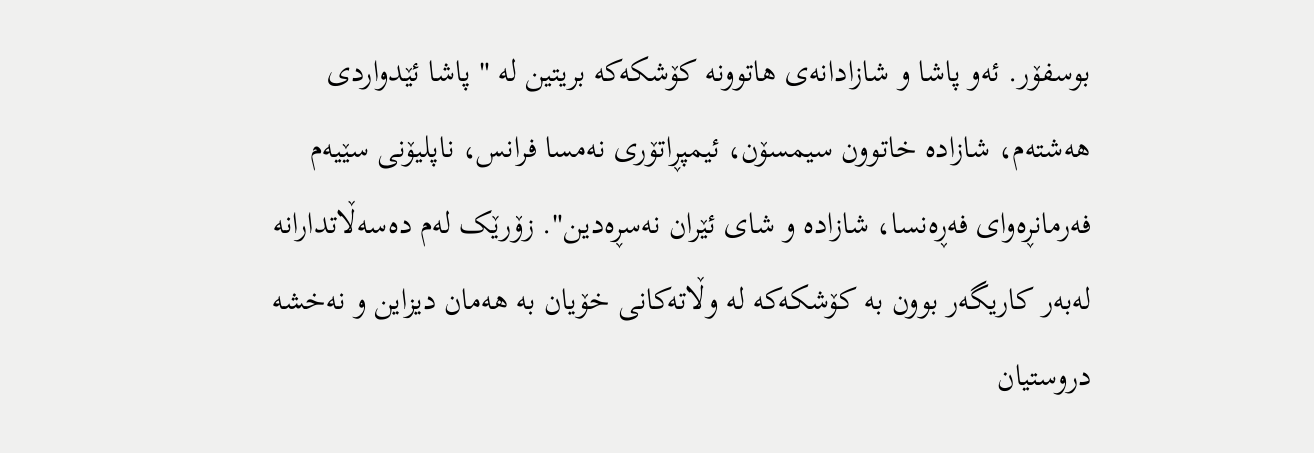بوسفۆر. ئەو پاشا و شازادانەی هاتوونە کۆشکەکە بریتین لە " پاشا ئێدواردی هەشتەم، شازادە خاتوون سیمسۆن، ئیمپڕاتۆری نەمسا فرانس، ناپلیۆنی سێیەم فەرمانڕەوای فەڕەنسا، شازادە و شای ئێران نەسڕەدین". زۆرێک لەم دەسەڵاتدارانە لەبەر کاریگەر بوون بە کۆشکەکە لە وڵاتەکانی خۆیان بە هەمان دیزاین و نەخشە دروستیان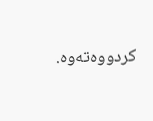کردووەتەوە.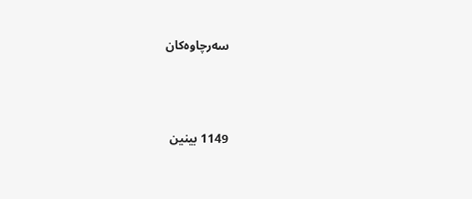سەرچاوەکان



1149 بینین